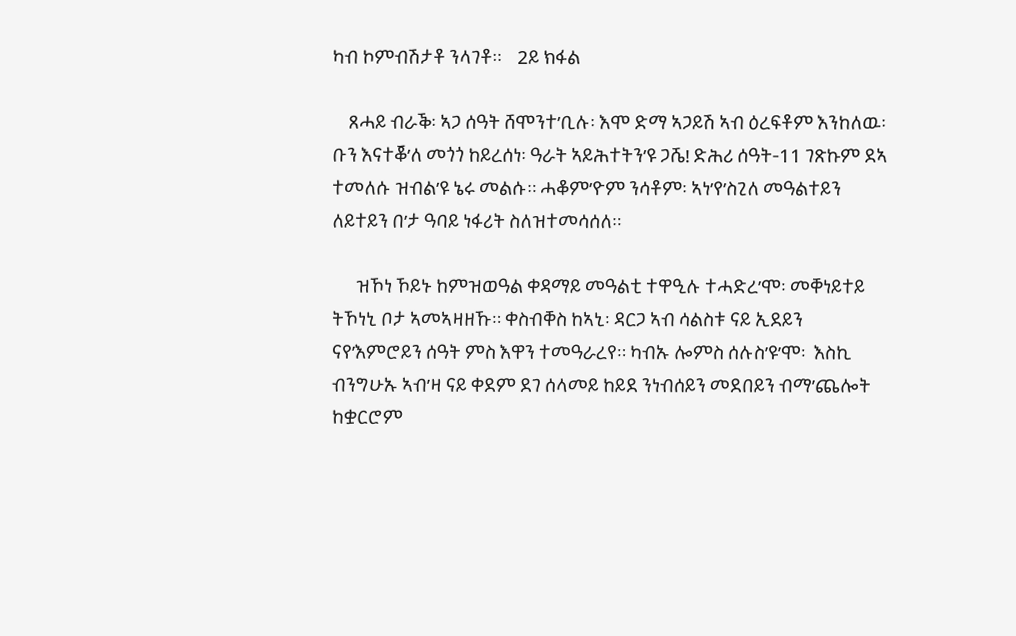ካብ ኮምብሽታቶ ንላገቶ።    2ይ ክፋል

    ጸሓይ ብራቕ፡ ኣጋ ሰዓት ሸሞንተ’ቢሉ፡ እሞ ድማ ኣጋይሽ ኣብ ዕረፍቶም እንከለዉ፡ ቡን እናተቖ’ለ መጎጎ ከይረሰነ፡ ዓራት ኣይሕተትን’ዩ ጋሼ! ድሕሪ ሰዓት-11 ገጽኩም ደኣ ተመለሱ ዝብል’ዩ ኔሩ መልሱ። ሓቆም’ዮም ንሳቶም፡ ኣነ’የ’ስጊለ መዓልተይን ለይተይን በ’ታ ዓባይ ነፋሪት ስለዝተመሳሰለ።

      ዝኾነ ኾይኑ ከምዝወዓል ቀዳማይ መዓልቲ ተዋዒሉ ተሓድረ’ሞ፡ መቐነይተይ ትኾነኒ ቦታ ኣመኣዛዘኹ። ቀስብቐስ ከኣኒ፡ ዳርጋ ኣብ ሳልስቱ ናይ ኢደይን ናየ’እምሮይን ሰዓት ምስ እዋን ተመዓራረየ። ካብኡ ሎምስ ሰሉስ’ዩ’ሞ፡  እስኪ ብንግሁኡ ኣብ’ዛ ናይ ቀደም ደገ ሰላመይ ከይደ ንነብሰይን መደበይን ብማ’ጨሎት ከቋርሮም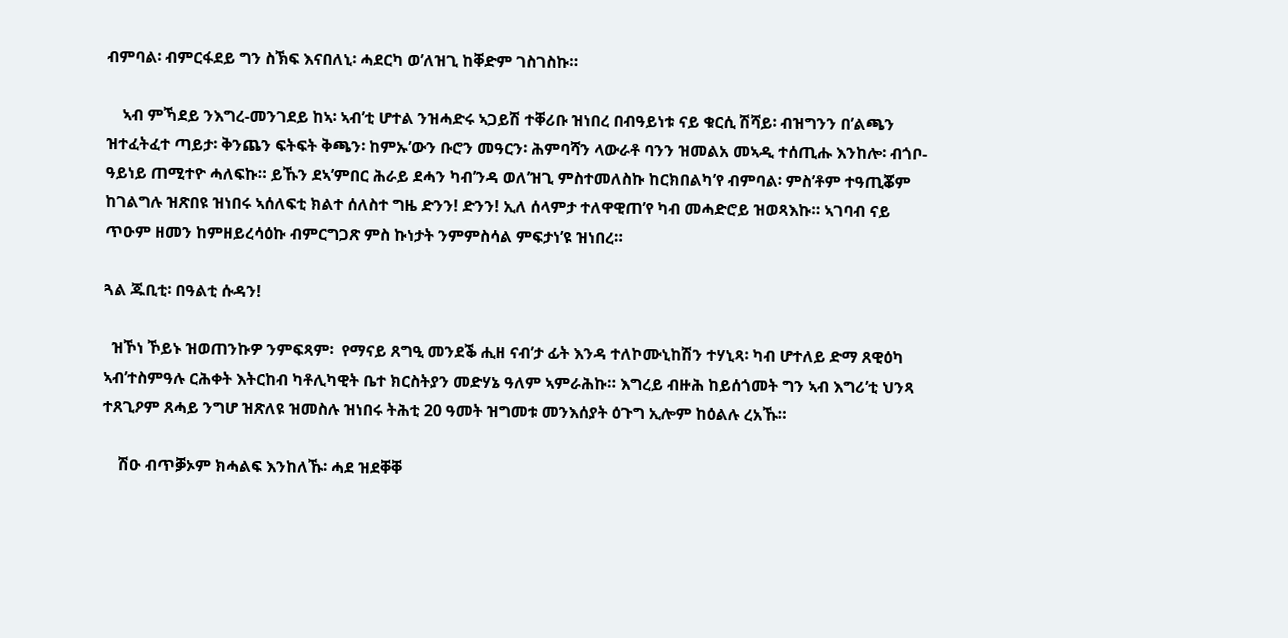ብምባል፡ ብምርፋደይ ግን ስኽፍ እናበለኒ፡ ሓደርካ ወ’ለዝጊ ከቐድም ገስገስኩ።

    ኣብ ምኻደይ ንእግረ-መንገደይ ከኣ፡ ኣብ’ቲ ሆተል ንዝሓድሩ ኣጋይሽ ተቐሪቡ ዝነበረ በብዓይነቱ ናይ ቁርሲ ሽሻይ፡ ብዝግንን በ’ልጫን ዝተፈትፈተ ጣይታ፡ ቅንጨን ፍትፍት ቅጫን፡ ከምኡ’ውን ቡሮን መዓርን፡ ሕምባሻን ላውራቶ ባንን ዝመልአ መኣዲ ተሰጢሑ እንከሎ፡ ብጎቦ-ዓይነይ ጠሚተዮ ሓለፍኩ። ይኹን ደኣ’ምበር ሕራይ ደሓን ካብ’ንዳ ወለ’ዝጊ ምስተመለስኩ ከርክበልካ’የ ብምባል፡ ምስ’ቶም ተዓጢቖም ከገልግሉ ዝጽበዩ ዝነበሩ ኣሰለፍቲ ክልተ ሰለስተ ግዜ ድንን! ድንን! ኢለ ሰላምታ ተለዋዊጠ’የ ካብ መሓድሮይ ዝወጻእኩ። ኣገባብ ናይ ጥዑም ዘመን ከምዘይረሳዕኩ ብምርግጋጽ ምስ ኩነታት ንምምስሳል ምፍታነ’ዩ ዝነበረ።

ጓል ጁቢቲ፡ በዓልቲ ሱዳን!

  ዝኾነ ኾይኑ ዝወጠንኩዎ ንምፍጻም፡  የማናይ ጸግዒ መንደቕ ሒዘ ናብ’ታ ፊት እንዳ ተለኮሙኒከሽን ተሃኒጻ፡ ካብ ሆተለይ ድማ ጸዊዕካ ኣብ’ተስምዓሉ ርሕቀት እትርከብ ካቶሊካዊት ቤተ ክርስትያን መድሃኔ ዓለም ኣምራሕኩ። እግረይ ብዙሕ ከይሰጎመት ግን ኣብ እግሪ’ቲ ህንጻ ተጸጊዖም ጸሓይ ንግሆ ዝጽለዩ ዝመስሉ ዝነበሩ ትሕቲ 20 ዓመት ዝግመቱ መንእሰያት ዕጉግ ኢሎም ከዕልሉ ረአኹ።

    ሽዑ ብጥቓኦም ክሓልፍ እንከለኹ፡ ሓደ ዝደቐቐ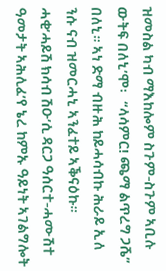ዝመስል ካብ ማእከሎም ስጉም-ስጉም ኣቢሉ ውትፍ በለኒ’ሞ፡   “ላሳምር! ጫማ ልጥረግ ጋሼ” በለኒ። ኣነ ድማ ብዙሕ ከይሓሳብኩ ሕራይ ኢለ ንሱ ናብ ዝመርሓኒ ኣንፈተይ ኣቕናዕኩ። ሓቂ’ሓይሽ ክሳብ ሽዑ’ሲ ዳርጋ ዓሰርተ-ሓሙሽተ ዓመታት ኣሕሊፈ’የ ኔረ ከምኡ ዓይነት ኣገልግሎት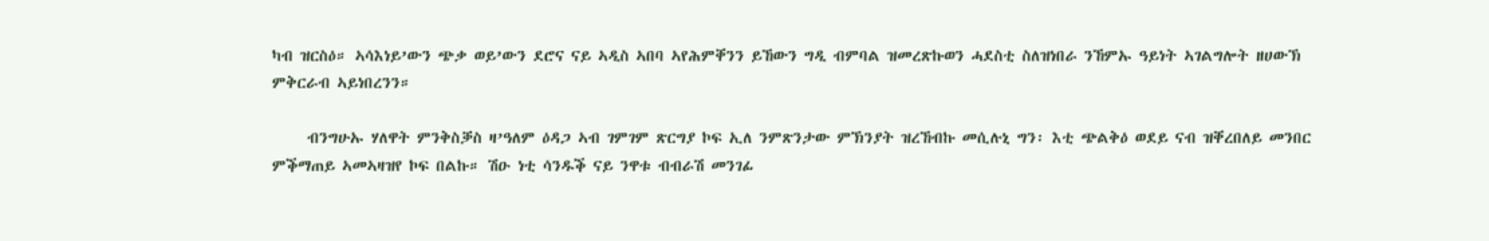ካብ ዝርስዕ። ኣሳእነይ’ውን ጭቃ ወይ’ውን ደሮና ናይ ኣዲስ ኣበባ ኣየሕምቐንን ይኸውን ግዲ ብምባል ዝመረጽኩወን ሓደስቲ ስለዝነበራ ንኸምኡ ዓይነት ኣገልግሎት ዘሀውኽ ምቅርራብ ኣይነበረንን።

     ብንግሁኡ ሃለዋት ምንቅስቓስ ዛ’ዓለም ዕዳጋ ኣብ ገምገም ጽርግያ ኮፍ ኢለ ንምጽንታው ምኽንያት ዝረኸብኩ መሲሉኒ ግን፡ እቲ ጭልቅዕ ወደይ ናብ ዝቐረበለይ መንበር ምቕማጠይ ኣመኣዛዝየ ኮፍ በልኩ። ሽዑ ነቲ ሳንዱቕ ናይ ንዋቱ ብብራሽ መንገፊ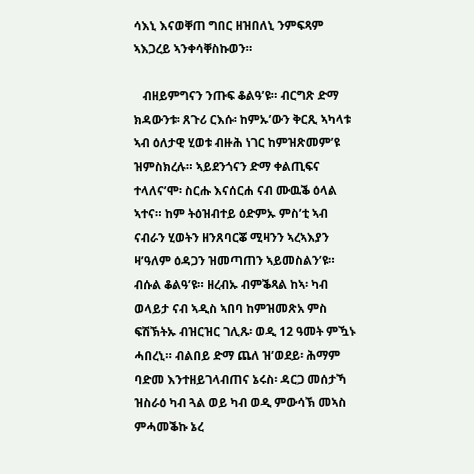ሳእኒ እናወቐጠ ግበር ዘዝበለኒ ንምፍጻም ኣእጋረይ ኣንቀሳቐስኩወን።

   ብዘይምግናን ንጡፍ ቆልዓ’ዩ። ብርግጽ ድማ ክዳውንቱ፡ ጸጉሪ ርእሱ፡ ከምኡ’ውን ቅርጺ ኣካላቱ ኣብ ዕለታዊ ሂወቱ ብዙሕ ነገር ከምዝጽመም’ዩ ዝምስክረሉ። ኣይደንጎናን ድማ ቀልጢፍና ተላለና’ሞ፡ ስርሑ እናሰርሐ ናብ ሙዉቕ ዕላል ኣተና። ከም ትዕዝብተይ ዕድምኡ ምስ’ቲ ኣብ ናብራን ሂወትን ዘንጸባርቖ ሚዛንን ኣረኣእያን ዛ’ዓለም ዕዳጋን ዝመጣጠን ኣይመስልን’ዩ። ብሱል ቆልዓ’ዩ። ዘረብኡ ብምቕጻል ከኣ፡ ካብ ወላይታ ናብ ኣዲስ ኣበባ ከምዝመጽአ ምስ ፍሽኽትኡ ብዝርዝር ገሊጹ፡ ወዲ 12 ዓመት ምዃኑ ሓበረኒ። ብልበይ ድማ ጨለ ዝ’ወደይ፡ ሕማም ባድመ እንተዘይገላብጠና ኔሩስ፡ ዳርጋ መሰታኻ ዝስራዕ ካብ ጓል ወይ ካብ ወዲ ምውሳኽ መኣስ ምሓመቕኩ ኔረ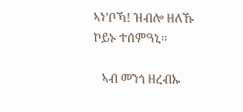ኣነ’ቦኻ! ዝብሎ ዘለኹ ኮይኑ ተሰምዓኒ።

   ኣብ መንጎ ዘረብኡ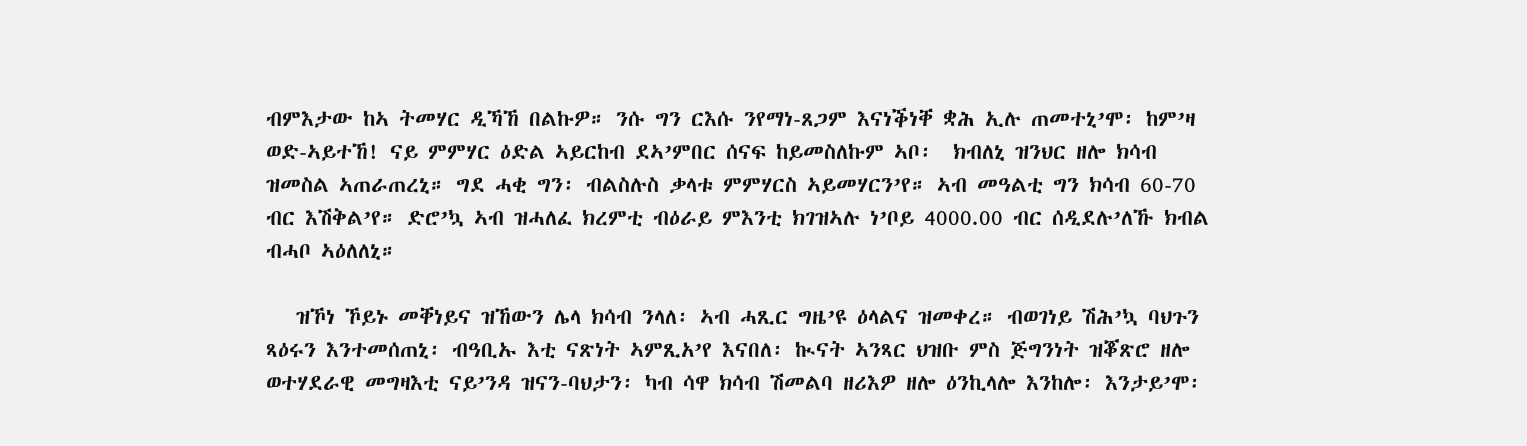ብምእታው ከኣ ትመሃር ዲኻኸ በልኩዎ። ንሱ ግን ርእሱ ንየማነ-ጸጋም እናነቕነቐ ቋሕ ኢሉ ጠመተኒ’ሞ፡ ከም’ዛ ወድ-ኣይተኸ! ናይ ምምሃር ዕድል ኣይርከብ ደኣ’ምበር ሰናፍ ከይመስለኩም ኣቦ፡  ክብለኒ ዝንህር ዘሎ ክሳብ ዝመስል ኣጠራጠረኒ። ግደ ሓቂ ግን፡ ብልስሉስ ቃላቱ ምምሃርስ ኣይመሃርን’የ። ኣብ መዓልቲ ግን ክሳብ 60-70 ብር እሽቅል’የ። ድሮ’ኳ ኣብ ዝሓለፈ ክረምቲ ብዕራይ ምእንቲ ክገዝኣሉ ነ’ቦይ 4000.00 ብር ሰዲደሉ’ለኹ ክብል ብሓቦ ኣዕለለኒ።

   ዝኾነ ኾይኑ መቐነይና ዝኸውን ሌላ ክሳብ ንላለ፡ ኣብ ሓጺር ግዜ’ዩ ዕላልና ዝመቀረ። ብወገነይ ሽሕ’ኳ ባህጉን ጻዕሩን እንተመሰጠኒ፡ ብዓቢኡ እቲ ናጽነት ኣምጺአ’የ እናበለ፡ ኲናት ኣንጻር ህዝቡ ምስ ጅግንነት ዝቖጽሮ ዘሎ ወተሃደራዊ መግዛእቲ ናይ’ንዳ ዝናን-ባህታን፡ ካብ ሳዋ ክሳብ ሽመልባ ዘሪእዎ ዘሎ ዕንኪላሎ እንከሎ፡ እንታይ’ሞ፡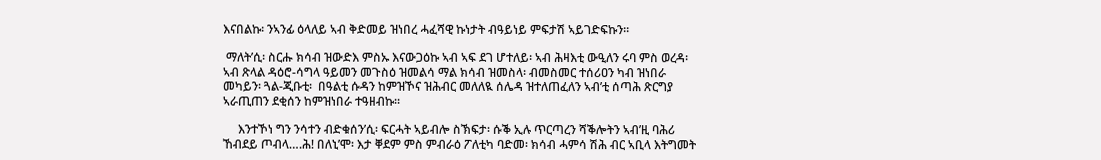እናበልኩ፡ ንኣንፊ ዕላለይ ኣብ ቅድመይ ዝነበረ ሓፈሻዊ ኩነታት ብዓይነይ ምፍታሽ ኣይገድፍኩን።

 ማለት’ሲ፡ ስርሑ ክሳብ ዝውድእ ምስኡ እናውጋዕኩ ኣብ ኣፍ ደገ ሆተለይ፡ ኣብ ሕዛእቲ ውዒለን ሩባ ምስ ወረዳ፡ ኣብ ጽላል ዳዕሮ-ሳግላ ዓይመን መጉስዕ ዝመልሳ ማል ክሳብ ዝመስላ፡ ብመስመር ተሰሪዐን ካብ ዝነበራ መካይን፡ ጓል-ጂቡቲ፡  በዓልቲ ሱዳን ከምዝኾና ዝሕብር መለለዪ ሰሌዳ ዝተለጠፈለን ኣብ’ቲ ሰጣሕ ጽርግያ ኣራጢጠን ደቂሰን ከምዝነበራ ተዓዘብኩ።

     እንተኾነ ግን ንሳተን ብድቁሰን’ሲ፡ ፍርሓት ኣይብሎ ስኽፍታ፡ ሱቕ ኢሉ ጥርጣረን ሻቕሎትን ኣብ’ዚ ባሕሪ ኸብደይ ጦብላ….ሕ! በለኒ’ሞ፡ እታ ቐደም ምስ ምብራዕ ፖለቲካ ባድመ፡ ክሳብ ሓምሳ ሽሕ ብር ኣቢላ እትግመት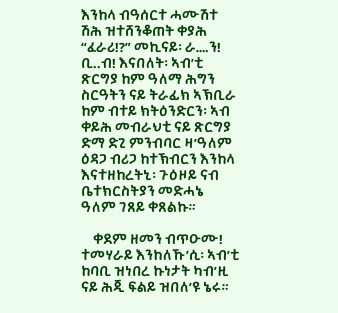እንከላ ብዓሰርተ ሓሙሽተ ሽሕ ዝተሸንቆጠት ቀያሕ “ፈራሪ!?” መኪናይ፡ ራ….ን! ቢ..ብ! እናበለት፡ ኣብ’ቲ ጽርግያ ከም ዓለማ ሕግን ስርዓትን ናይ ትራፊክ ኣኽቢራ ከም ብተይ ክትዕንድርን፡ ኣብ ቀይሕ መብራህቲ ናይ ጽርግያ ድማ ድጊ ምንብባር ዛ’ዓለም ዕዳጋ ብሪጋ ከተኽብርን እንከላ እናተዘከረትኒ፡ ጉዕዞይ ናብ ቤተክርስትያን መድሓኔ ዓለም ገጸይ ቀጸልኩ።

    ቀደም ዘመን ብጥዑሙ! ተመሃራይ እንከለኹ’ሲ፡ ኣብ’ቲ ከባቢ ዝነበረ ኩነታት ካብ’ዚ ናይ ሕጂ ፍልይ ዝበለ’ዩ ኔሩ።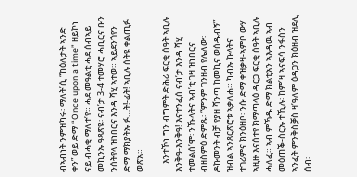ብኣብነት ንምዝካሩ፡ ማለት’ሲ “ከዕለታት ኣንድ ቀን” ወይ ድማ “Once upon a time” ዘይኮነ ናይ ብሓቂ ማለተ’የ። ሓደ መዓልቲ ሓደ ሰብኣይ መኪንኡ ዓጻጽዩ፡ ናብ’ታ 3-4 ተመሃሮ ሓቢርና ቡን ንሰትየላ ዝነበርና እንዳ ሻሂ ኣተወ። ኣይደንጎየን ድማ ማክያትኡ ፉ…ት!-ፊት! ኣቢሉ ሰትዩ ቀልጢፉ ወጽአ።

    እንተኾነ ግን ብግምት ድሕሪ ፍርቂ ሰዓት ኣቢሉ እንቅዓ-እንቅዓ! እናተንፈሰ ናብ’ታ እንዳ ሻሂ ተመልሰ’ሞ፡ ንኹላትና ኣብ’ቲ ገዛ ዝነበርና ብዘስምዕ ድምጹ፡ “ምንም ገንዘብ የሌለው፡ ዶኩመንት ብቻ የያዘ ሻንጣ ከመኪና ወሰዱብኝ” ዝብል ኣንጸርጽሮቱ ኣቃለሐ። ካብኡ ኩላትና ተገሪምና ክንዕዘቦ፡ ንሱ ድማ ቀዝቃዛ-ኣምቦ ውሃ ኣዚዙ እናሰተየ ክማጣላዕ ዳርጋ ፍርቂ ሰዓት ኣቢሉ ሓለፈ። ኣብ ምኻዱ ድማ ክልቲአን ኣእዳዉ ኣብ መዕጠቕ-ስርኡ ተኺሉ፡ ከም’ዛ ኣናፍሳ ንፋስን ኣንፈት ምንቅስቓስ ዛ’ዓለም ዕዳጋን ክዕዘብ ዝደሊ ሰብ፡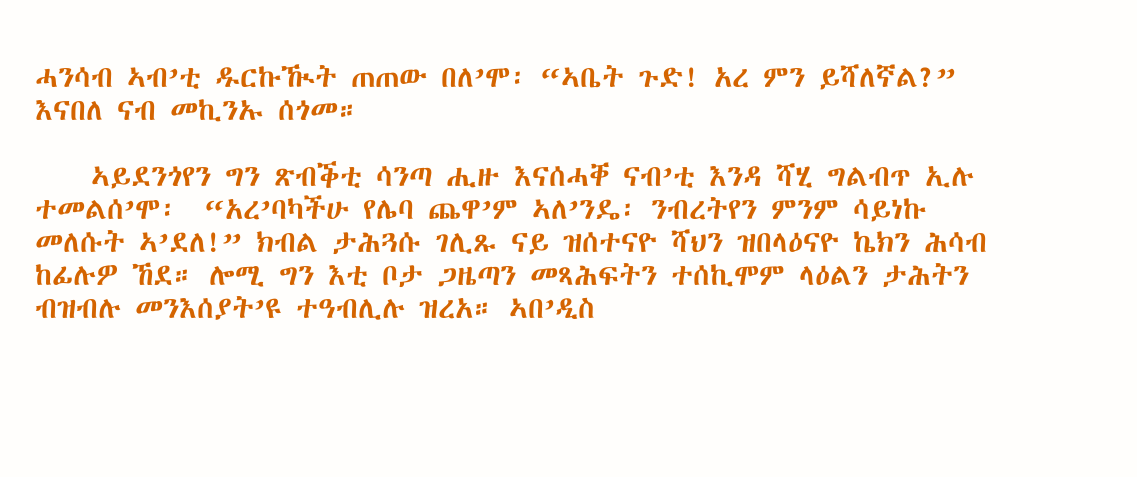ሓንሳብ ኣብ’ቲ ዱርኩዂት ጠጠው በለ’ሞ፡ “ኣቤት ጉድ! አረ ምን ይሻለኛል?” እናበለ ናብ መኪንኡ ሰጎመ።

    ኣይደንጎየን ግን ጽብቕቲ ሳንጣ ሒዙ እናሰሓቐ ናብ’ቲ እንዳ ሻሂ ግልብጥ ኢሉ ተመልሰ’ሞ፡  “አረ’ባካችሁ የሌባ ጨዋ’ም ኣለ’ንዴ፡ ንብረትየን ምንም ሳይነኩ መለሱት ኣ’ደለ!” ክብል ታሕጓሱ ገሊጹ ናይ ዝሰተናዮ ሻህን ዝበላዕናዮ ኬክን ሕሳብ ከፊሉዎ ኸደ። ሎሚ ግን እቲ ቦታ ጋዜጣን መጻሕፍትን ተሰኪሞም ላዕልን ታሕትን ብዝብሉ መንእሰያት’ዩ ተዓብሊሉ ዝረአ። ኣበ’ዲስ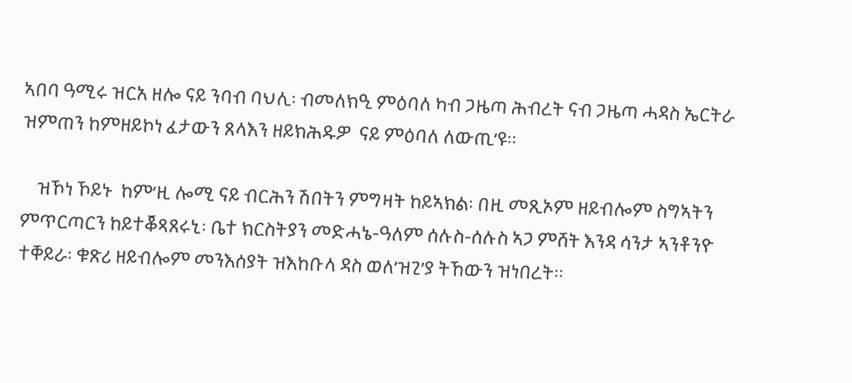ኣበባ ዓሚሩ ዝርአ ዘሎ ናይ ንባብ ባህሊ፡ ብመለክዒ ምዕባለ ካብ ጋዜጣ ሕብረት ናብ ጋዜጣ ሓዳስ ኤርትራ ዝምጠን ከምዘይኮነ ፈታውን ጸላእን ዘይክሕዱዎ  ናይ ምዕባለ ለውጢ’ዩ።

    ዝኾነ ኾይኑ  ከም’ዚ ሎሚ ናይ ብርሕን ሽበትን ምግዛት ከይኣክል፡ በዚ መጺኦም ዘይብሎም ስግኣትን ምጥርጣርን ከይተቖጻጸሩኒ፡ ቤተ ክርስትያን መድሓኔ-ዓለም ሰሉስ-ሰሉስ ኣጋ ምሸት እንዳ ሳንታ ኣንቶንዮ ተቐይራ፡ ቁጽሪ ዘይብሎም መንእሰያት ዝእከቡላ ዳስ ወለ’ዝጊ’ያ ትኸውን ዝነበረት።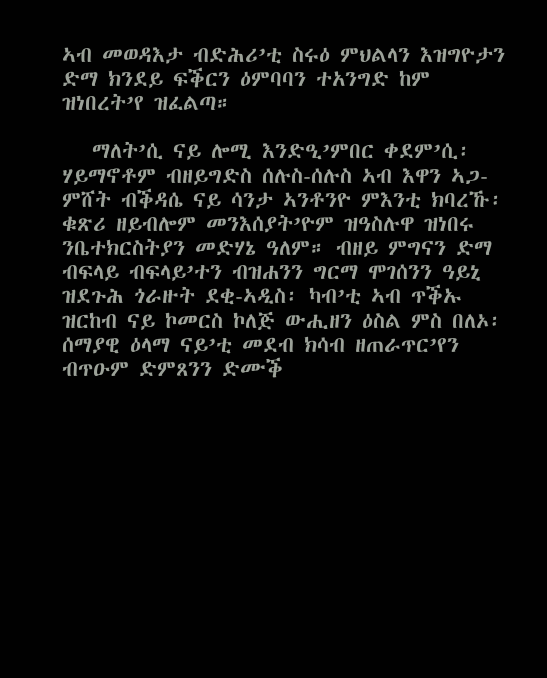ኣብ መወዳእታ ብድሕሪ’ቲ ስሩዕ ምህልላን እዝግዮታን ድማ ክንደይ ፍቕርን ዕምባባን ተአንግድ ከም ዝነበረት’የ ዝፈልጣ።

   ማለት’ሲ ናይ ሎሚ እንድዒ’ምበር ቀደም’ሲ፡ ሃይማኖቶም ብዘይግድስ ሰሉስ-ሰሉስ ኣብ እዋን ኣጋ-ምሸት ብቕዳሴ ናይ ሳንታ ኣንቶንዮ ምእንቲ ክባረኹ፡ ቁጽሪ ዘይብሎም መንእሰያት’ዮም ዝዓስሉዋ ዝነበሩ ንቤተክርስትያን መድሃኔ ዓለም። ብዘይ ምግናን ድማ ብፍላይ ብፍላይ’ተን ብዝሐንን ግርማ ሞገሰንን ዓይኒ ዝደጉሕ ጎራዙት ደቂ-ኣዲስ፡ ካብ’ቲ ኣብ ጥቕኡ ዝርከብ ናይ ኮመርስ ኮለጅ ውሒዘን ዕስል ምስ በለኦ፡ ሰማያዊ ዕላማ ናይ’ቲ መደብ ክሳብ ዘጠራጥር’የን ብጥዑም ድምጸንን ድሙቕ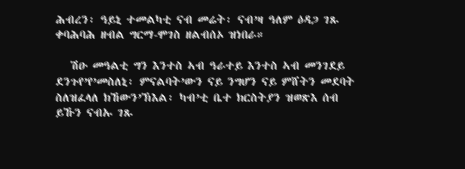ሕብረን፡ ዓይኒ ተመልካቲ ናብ መሬት፡ ናብ’ዛ ዓለም ዕዳጋ ገጹ ቀባሕባሕ ዘብል ግርማ-ሞገስ ዘልብሰኦ ዝነበራ።

   ሽዑ መዓልቲ ግን እንተስ ኣብ ዓራተይ እንተስ ኣብ መንገደይ ደንጉየ’የ’መስለኒ፡ ምናልባት’ውን ናይ ንግሆን ናይ ምሸትን መደባት ስለዝፈላለ ክኸውን’ኽእል፡ ካብ’ቲ ቤተ ክርስትያን ዝወጽእ ሰብ ይኹን ናብኡ ገጹ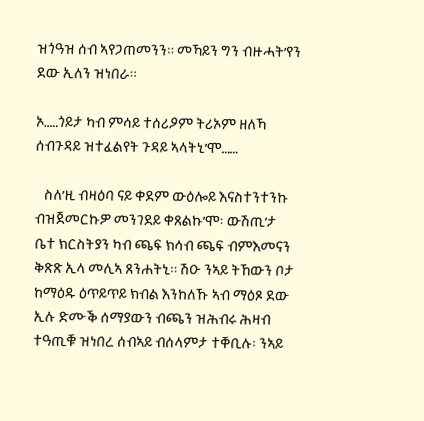ዝጎዓዝ ሰብ ኣየጋጠመንን። መኻይን ግን ብዙሓት’የን ደው ኢለን ዝነበራ።

ኦ…..ጎይታ ካብ ምሳይ ተሰሪዖም ትሪኦም ዘለኻ ሰብጉዳይ ዝተፈልየት ጉዳይ ኣላትኒ’ሞ……

   ስለ’ዚ ብዛዕባ ናይ ቀደም ውዕሎይ እናስተንተንኩ ብዝጀመርኩዎ መንገደይ ቀጸልኩ’ሞ፡ ውሽጢ’ታ ቤተ ክርስትያን ካብ ጫፍ ክሳብ ጫፍ ብምእመናን ቅጽጽ ኢላ መሊኣ ጸንሐትኒ። ሽዑ ንኣይ ትኸውን ቦታ ከማዕዱ ዕጥይጥይ ክብል እንከለኹ ኣብ ማዕጾ ደው ኢሉ ድሙቕ ሰማያውን ብጫን ዝሕብሩ ሕዛብ ተዓጢቑ ዝነበረ ሰብኣይ ብሰላምታ ተቐቢሉ፡ ንኣይ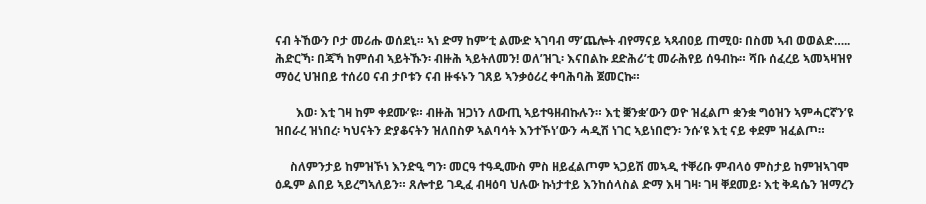ናብ ትኸውን ቦታ መሪሑ ወሰደኒ። ኣነ ድማ ከም’ቲ ልሙድ ኣገባብ ማ’ጨሎት ብየማናይ ኣጻብዐይ ጠሚዐ፡ በስመ ኣብ ወወልድ…..  ሕድርኻ፡ በጃኻ ከምሰብ ኣይትኹን፡ ብዙሕ ኣይትለመን! ወለ’ዝጊ፡ እናበልኩ ደድሕሪ’ቲ መራሕየይ ሰዓብኩ። ሻቡ ሰፈረይ ኣመኣዛዝየ ማዕረ ህዝበይ ተሰሪዐ ናብ ታቦቱን ናብ ዙፋኑን ገጸይ ኣንቃዕሪረ ቀባሕባሕ ጀመርኩ።

       እወ፡ እቲ ገዛ ከም ቀደሙ’ዩ። ብዙሕ ዝጋነን ለውጢ ኣይተዓዘብኩሉን። እቲ ቛንቋ’ውን ወዮ ዝፈልጦ ቋንቋ ግዕዝን ኣምሓርኛን’ዩ ዝበራረ ዝነበረ፡ ካህናትን ድያቆናትን ዝለበስዎ ኣልባሳት እንተኾነ’ውን ሓዲሽ ነገር ኣይነበሮን፡ ንሱ’ዩ እቲ ናይ ቀደም ዝፈልጦ።

     ስለምንታይ ከምዝኾነ እንድዒ ግን፡ መርዓ ተዓዲሙስ ምስ ዘይፈልጦም ኣጋይሽ መኣዲ ተቐሪቡ ምብላዕ ምስታይ ከምዝኣገሞ ዕዱም ልበይ ኣይረግኣለይን። ጸሎተይ ገዲፈ ብዛዕባ ህሉው ኩነታተይ እንከሰላስል ድማ እዛ ገዛ፡ ገዛ ቐደመይ፡ እቲ ቅዳሴን ዝማረን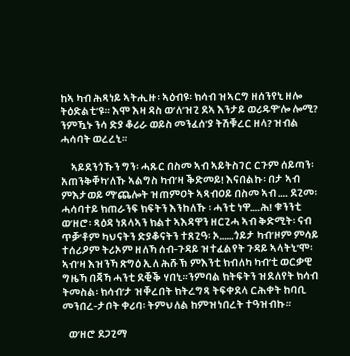ከኣ ካብ ሕጻነይ ኣትሒዙ፡ ኣዕብዩ፡ ክሳብ ዝኣርግ ዘሰንየኒ ዘሎ ትዕድልቲ’ዩ። እሞ እዛ ዳስ ወ’ለ’ዝጊ ደኣ እንታይ ወሪዱዋ’ሎ ሎሚ?  ንምዃኑ ንሳ ድያ ቆሪራ ወይስ መንፈሰ’ያ ትሽቑረር ዘላ? ዝብል ሓሳባት ወረረኒ።

     ኣይደንጎኹን ግን፡ ሓጹር በስመ ኣብ ኣይትስገር ርጉም ሰይጣን፡ አጠንቅቐካ’ለኹ ኣልግስ ካብ’ዛ ቕድመይ! እናበልኩ፡ በታ ኣብ ምእታወይ ማ’ጨሎት ዝጠምዐት ኣጻብዐይ በስመ ኣብ …. ደጊመ፡ ሓሳባተይ ክጠራንፍ ክፍትን እንከለኹ ፡ ሓንቲ ነዋ….ሕ! ቁንንቲ ወ’ዘሮ፡ ጻዕዳ ነጸላኣን ክልተ ኣእዳዋን ዘርጊሓ ኣብ ቅድሚት፡ ናብ ጥቓ’ቶም ካህናትን ድያቆናትን ተጸጊዓ፡ ኦ……ጎይታ ካብ’ዞም ምሳይ ተሰሪዖም ትሪኦም ዘለኻ ሰብ-ጉዳይ ዝተፈልየት ጉዳይ ኣላትኒ’ሞ፡ ኣብ’ዛ እዝንኻ ጽግዕ ኢለ ሕሹኽ ምእንቲ ክብለካ ካብ’ቲ ወርቃዊ ግዜኻ በጃኻ ሓንቲ ደቒቕ ሃበኒ።ንምባል ክትፍትን ዝደለየት ክሳብ ትመስል፡ ክሳብ’ታ ዝቐረበት ክትረግጻ ትፍቀደላ ርሕቀት ከባቢ መንበረ-ታቦት ቀሪባ፡ ትምህለል ከምዝነበረት ተዓዝብኩ።

   ወ’ዘሮ ደጋጊማ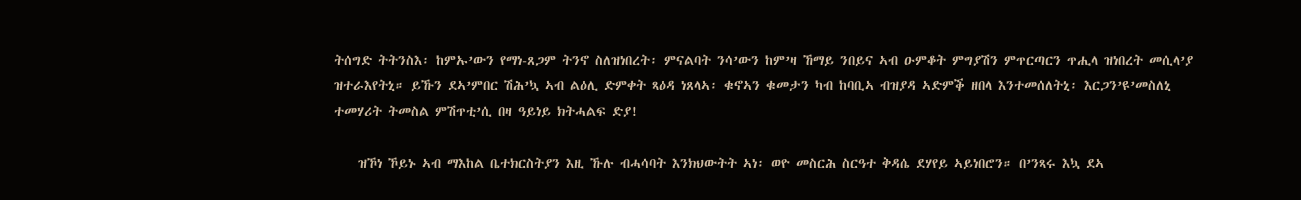ትሰግድ ትትንስእ፡ ከምኡ’ውን የማነ-ጸጋም ትንኖ ስለዝነበረት፡ ምናልባት ንሳ’ውን ከም’ዛ ኸማይ ንበይና ኣብ ዑምቆት ምግያሽን ምጥርጣርን ጥሒላ ዝነበረት መሲላ’ያ ዝተራእየትኒ። ይኹን ደኣ’ምበር ሽሕ’ኳ ኣብ ልዕሊ ድምቀት ጻዕዳ ነጸላኣ፡ ቁኖኣን ቁመታን ካብ ከባቢኣ ብዝያዳ ኣድምቕ ዘበላ እንተመሰለትኒ፡ እርጋን’ዩ’መስለኒ ተመሃሪት ትመስል ምሽጥቲ’ሲ በዛ ዓይነይ ክትሓልፍ ድያ!

    ዝኾነ ኾይኑ ኣብ ማእከል ቤተክርስትያን እዚ ኹሉ ብሓሳባት እንክህውትት ኣነ፡ ወዮ መስርሕ ስርዓተ ቅዳሴ ደሃየይ ኣይነበሮን። በ’ንጻሩ እኳ ደኣ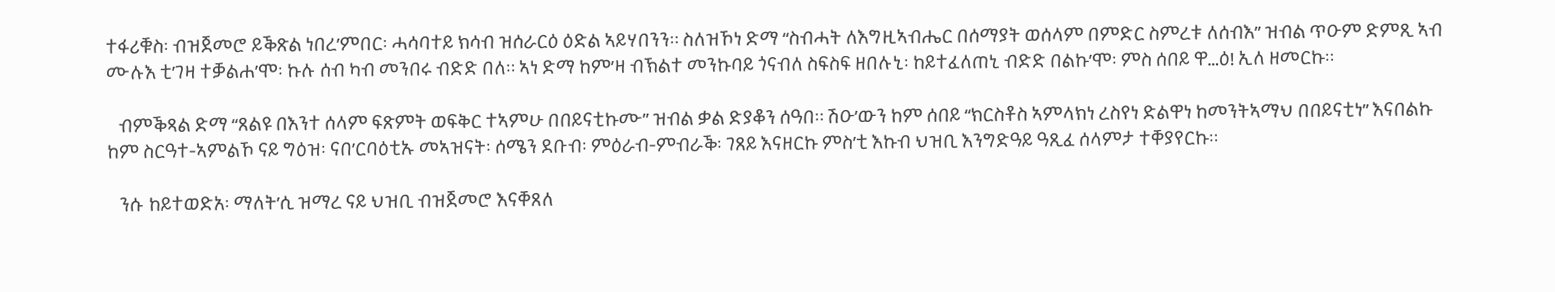ተፋሪቑስ፡ ብዝጀመሮ ይቕጽል ነበረ’ምበር፡ ሓሳባተይ ክሳብ ዝሰራርዕ ዕድል ኣይሃበንን። ስለዝኾነ ድማ “ስብሓት ለእግዚኣብሔር በሰማያት ወሰላም በምድር ስምረቱ ለሰብእ” ዝብል ጥዑም ድምጺ ኣብ ሙሉእ ቲ’ገዛ ተቓልሐ’ሞ፡ ኩሉ ሰብ ካብ መንበሩ ብድድ በለ። ኣነ ድማ ከም’ዛ ብኽልተ መንኩባይ ጎናብለ ስፍስፍ ዘበሉኒ፡ ከይተፈለጠኒ ብድድ በልኩ’ሞ፡ ምስ ሰበይ ዋ…ዕ! ኢለ ዘመርኩ።

   ብምቕጻል ድማ “ጸልዩ በእንተ ሰላም ፍጽምት ወፍቅር ተኣምሁ በበይናቲኩሙ” ዝብል ቃል ድያቆን ሰዓበ። ሽዑ’ውን ከም ሰበይ “ክርስቶስ ኣምላክነ ረስየነ ድልዋነ ከመንትኣማህ በበይናቲነ” እናበልኩ ከም ስርዓተ-ኣምልኾ ናይ ግዕዝ፡ ናበ’ርባዕቲኡ መኣዝናት፡ ሰሜን ደቡብ፡ ምዕራብ-ምብራቕ፡ ገጸይ እናዘርኩ ምስ’ቲ እኩብ ህዝቢ እንግድዓይ ዓጺፈ ሰላምታ ተቐያየርኩ።

   ንሱ ከይተወድአ፡ ማለት’ሲ ዝማረ ናይ ህዝቢ ብዝጀመሮ እናቐጸለ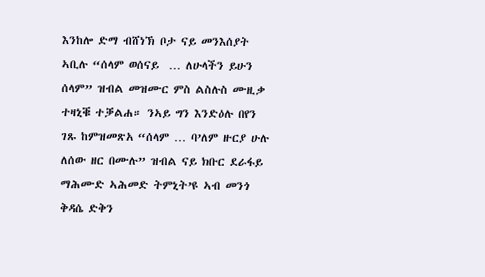እንከሎ ድማ ብሸነኽ ቦታ ናይ መንእሰያት ኣቢሉ “ሰላም ወሰናይ  … ለሁላችን ይሁን ሰላም” ዝብል መዝሙር ምስ ልስሉስ ሙዚቃ ተዛኒቑ ተቓልሐ። ንኣይ ግን እንድዕሉ በየን ገጹ ከምዝመጽአ “ሰላም … ባ’ለም ዙርያ ሁሉ ለሰው ዘር በሙሉ” ዝብል ናይ ክቡር ደራፋይ ማሕሙድ ኣሕመድ ትምኒት’ዩ ኣብ መንጎ ቅዳሴ ድቅን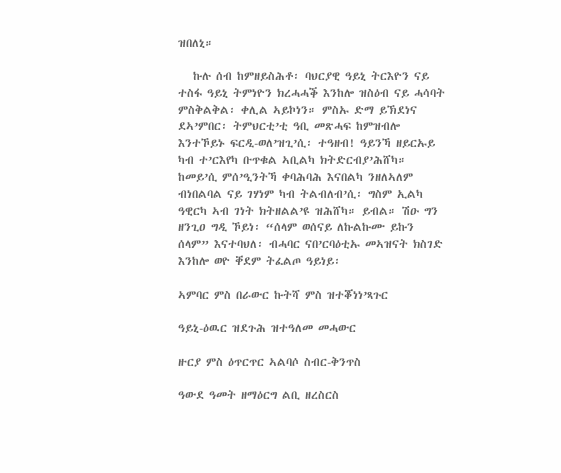ዝበለኒ።

   ኩሉ ሰብ ከምዘይስሕቶ፡ ባህርያዊ ዓይኒ ትርእዮን ናይ ተስፋ ዓይኒ ትምነዮን ክረሓሓቕ እንከሎ ዝስዕብ ናይ ሓሳባት ምስቅልቅል፡ ቀሊል ኣይኮነን። ምስኡ ድማ ይኽደነና ደኣ’ምበር፡ ትምህርቲ’ቲ ዓቢ መጽሓፍ ከምዝብሎ እንተኾይኑ ፍርዲ-ወለ’ዝጊ’ሲ፡ ተዓዘብ! ዓይንኻ ዘይርኡይ ካብ ተ’ርእየካ ቡጥቁል ኣቢልካ ክትድርብያ’ሕሸካ። ከመይ’ሲ ምሰ’ዒንትኻ ቀባሕባሕ እናበልካ ንዘለኣለም ብነበልባል ናይ ገሃነም ካብ ትልብለብ’ሲ፡ ግስም ኢልካ ዓዊርካ ኣብ ገነት ክትዘልል’ዩ ዝሕሸካ። ይብል። ሽዑ ግን  ዘንጊዐ ግዲ ኾይነ፡ “ሰላም ወሰናይ ለኩልኩሙ ይኩን ሰላም” እናተባህለ፡ ብሓባር ናበ’ርባዕቲኡ መኣዝናት ክስገድ እንከሎ ወዮ ቐደም ትፈልጦ ዓይነይ፡

ኣምባር ምስ በራውር ኩትሻ ምስ ዝተቖነነ’ጻጉር

ዓይኒ-ዕዉር ዝደጉሕ ዝተዓለመ መሓውር

ዙርያ ምስ ዕጥርጥር ኣልባሶ ስብር-ቅንጥስ

ዓውደ ዓመት ዘማዕርግ ልቢ ዘረስርስ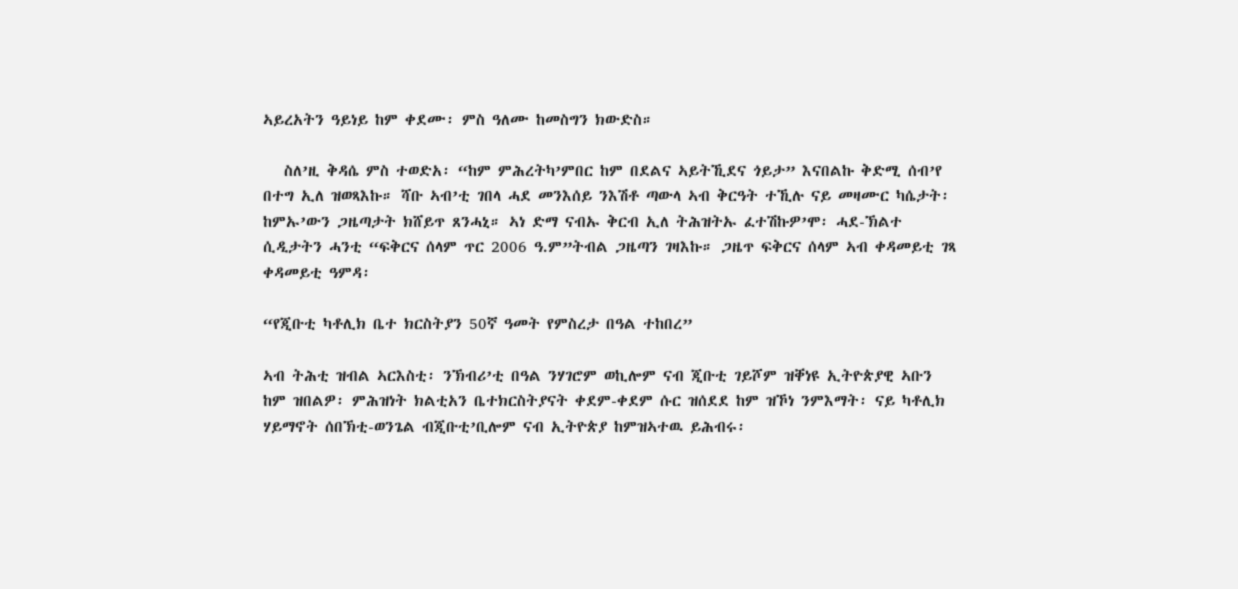ኣይረአትን ዓይነይ ከም ቀደሙ፡ ምስ ዓለሙ ከመስግን ክውድስ።

   ስለ’ዚ ቅዳሴ ምስ ተወድአ፡ “ከም ምሕረትካ’ምበር ከም በደልና ኣይትኺደና ጎይታ” እናበልኩ ቅድሚ ሰብ’የ በተግ ኢለ ዝወጻእኩ። ሻቡ ኣብ’ቲ ገበላ ሓደ መንእሰይ ንእሽቶ ጣውላ ኣብ ቅርዓት ተኺሉ ናይ መዛሙር ካሴታት፡ ከምኡ’ውን ጋዜጣታት ክሸይጥ ጸንሓኒ። ኣነ ድማ ናብኡ ቅርብ ኢለ ትሕዝትኡ ፈተሽኩዎ’ሞ፡ ሓደ-ኽልተ ሲዲታትን ሓንቲ “ፍቅርና ሰላም ጥር 2006 ዓ.ም”ትብል ጋዜጣን ገዛእኩ። ጋዜጥ ፍቅርና ሰላም ኣብ ቀዳመይቲ ገጻ ቀዳመይቲ ዓምዳ፡

“የጂቡቲ ካቶሊክ ቤተ ክርስትያን 50ኛ ዓመት የምስረታ በዓል ተከበረ”

ኣብ ትሕቲ ዝብል ኣርእስቲ፡ ንኽብሪ’ቲ በዓል ንሃገሮም ወኪሎም ናብ ጂቡቲ ገይሾም ዝቐነዩ ኢትዮጵያዊ ኣቡን ከም ዝበልዎ፡ ምሕዝነት ክልቲአን ቤተክርስትያናት ቀደም-ቀደም ሱር ዝሰደደ ከም ዝኾነ ንምእማት፡ ናይ ካቶሊክ ሃይማኖት ሰበኽቲ-ወንጌል ብጂቡቲ’ቢሎም ናብ ኢትዮጵያ ከምዝኣተዉ ይሕብሩ፡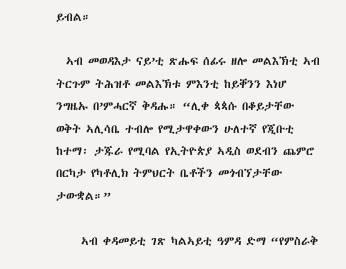ይብል።

  ኣብ መወዳእታ ናይ’ቲ ጽሑፍ ሰፊሩ ዘሎ መልእኽቲ ኣብ ትርጉም ትሕዝቶ መልእኽቱ ምእንቲ ከይቐንን እነሆ ንግዜኡ በ’ምሓርኛ ቅዳሑ። “ሊቀ ጳጳሱ በቆይታቸው ወቅት ኣሊሳቤ ተብሎ የሚታዋቀውን ሁለተኛ የጂቡቲ ከተማ፡ ታጁራ የሚባል የኢትዮጵያ ኣዲስ ወደብን ጨምሮ በርካታ የካቶሊክ ትምህርት ቤቶችን መጎብኘታቸው ታውቋል።”

     ኣብ ቀዳመይቲ ገጽ ካልኣይቲ ዓምዳ ድማ “የምስራቅ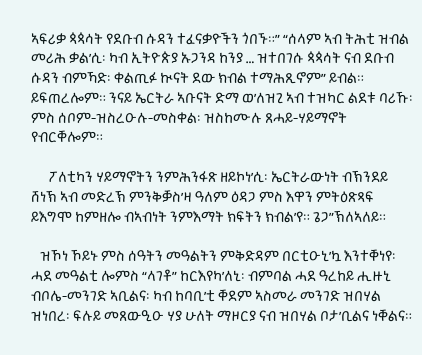ኣፍሪቃ ጳጳሳት የደቡብ ሱዳን ተፈናቃዮችን ጎበኙ።” “ሰላም ኣብ ትሕቲ ዝብል መሪሕ ቃል’ሲ፡ ካብ ኢትዮጵያ ኡጋንዳ ከንያ … ዝተበገሱ ጳጳሳት ናብ ደቡብ ሱዳን ብምኻድ፡ ቀልጢፉ ኲናት ደው ክብል ተማሕጺኖም” ይብል።  ይፍጠረሎም። ንናይ ኤርትራ ኣቡናት ድማ ወ’ለዝጊ ኣብ ተዝካር ልደቱ ባሪኹ፡ ምስ ሰቦም-ዝስረዑሉ-መስቀል፡ ዝስከሙሉ ጸሓይ-ሃይማኖት የብርቐሎም።

      ፖለቲካን ሃይማኖትን ንምሕንፋጽ ዘይኮነ’ሲ፡ ኤርትራውነት ብኽንደይ ሸነኽ ኣብ መድረኽ ምንቅቓስ’ዛ ዓለም ዕዳጋ ምስ እዋን ምትዕጽጻፍ ይእግሞ ከምዘሎ ብኣብነት ንምእማት ክፍትን ክብል’የ። ጌጋ”ኽለኣለይ።

   ዝኾነ ኾይኑ ምስ ሰዓትን መዓልትን ምቅድዳም በርቲዑኒ’ኳ እንተቐነየ፡ ሓደ መዓልቲ ሎምስ “ላገቶ” ከርእየካ’ለኒ፡ ብምባል ሓደ ዓረከይ ሒዙኒ ብቦሌ-መንገድ ኣቢልና፡ ካብ ከባቢ’ቲ ቐደም ኣስመራ መንገድ ዝበሃል ዝነበረ፡ ፍሉይ መጸውዒዑ ሃያ ሁለት ማዞርያ ናብ ዝበሃል ቦታ’ቢልና ነቐልና።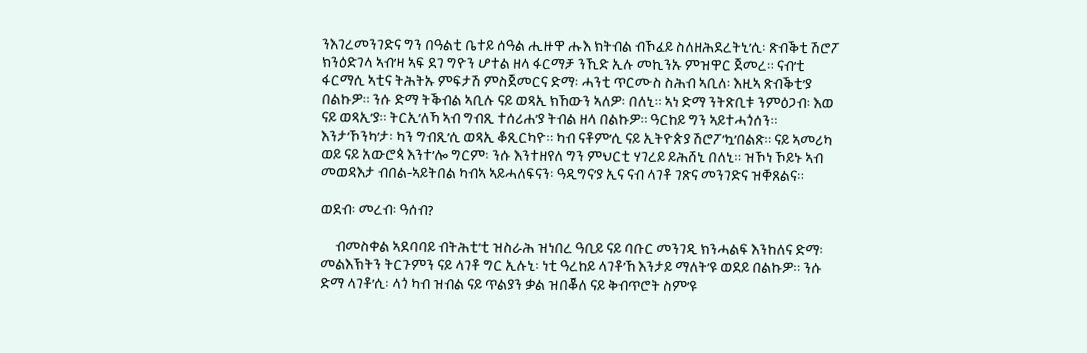ንእገረመንገድና ግን በዓልቲ ቤተይ ሰዓል ሒዙዋ ሑእ ክትብል ብኾፈይ ስለዘሕደረትኒ’ሲ፡ ጽብቕቲ ሽሮፖ ክንዕድገላ ኣብ’ዛ ኣፍ ደገ ግዮን ሆተል ዘላ ፋርማቻ ንኺድ ኢሉ መኪንኡ ምዝዋር ጀመረ። ናብ’ቲ ፋርማሲ ኣቲና ትሕትኡ ምፍታሽ ምስጀመርና ድማ፡ ሓንቲ ጥርሙስ ስሕብ ኣቢለ፡ እዚኣ ጽብቕቲ’ያ በልኩዎ። ንሱ ድማ ትቕብል ኣቢሉ ናይ ወጻኢ ክኸውን ኣለዎ፡ በለኒ። ኣነ ድማ ንትጽቢቱ ንምዕጋብ፡ እወ ናይ ወጻኢ’ያ። ትርኢ’ለኻ ኣብ ግብጺ ተሰሪሐ’ያ ትብል ዘላ በልኩዎ። ዓርከይ ግን ኣይተሓጎሰን። እንታ’ኾንካ’ታ፡ ካን ግብጺ’ሲ ወጻኢ ቆጺርካዮ። ካብ ናቶም’ሲ ናይ ኢትዮጵያ ሽሮፖ’ኳ’በልጽ። ናይ ኣመሪካ ወይ ናይ አውሮጳ እንተ’ሎ ግርም፡ ንሱ እንተዘየለ ግን ምህርቲ ሃገረይ ይሕሸኒ በለኒ። ዝኾነ ኾይኑ ኣብ መወዳእታ ብበል-ኣይትበል ካብኣ ኣይሓለፍናን፡ ዓዲግና’ያ ኢና ናብ ላገቶ ገጽና መንገድና ዝቐጸልና።

ወደብ፡ መረብ፡ ዓሰብ?

     ብመስቀል ኣደባባይ ብትሕቲ’ቲ ዝስራሕ ዝነበረ ዓቢይ ናይ ባቡር መንገዲ ክንሓልፍ እንከለና ድማ፡ መልእኽትን ትርጉምን ናይ ላገቶ ግር ኢሉኒ፡ ነቲ ዓረከይ ላገቶ’ኸ እንታይ ማለት’ዩ ወደይ በልኩዎ። ንሱ ድማ ላገቶ’ሲ፡ ላጎ ካብ ዝብል ናይ ጥልያን ቃል ዝበቖለ ናይ ቅብጥሮት ስም’ዩ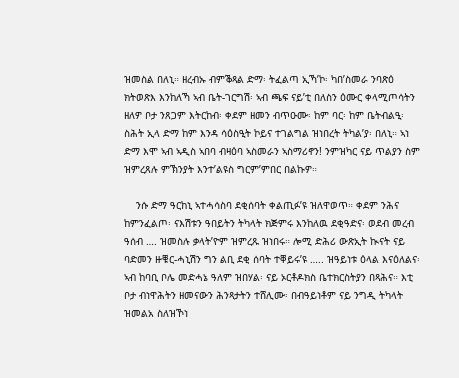ዝመስል በለኒ። ዘረብኡ ብምቕጻል ድማ፡ ትፈልጣ ኢኻ’ኮ፡ ካበ’ስመራ ንባጽዕ ክትወጽእ እንከለኻ ኣብ ቤት-ገርግሽ፡ ኣብ ጫፍ ናይ’ቲ በለስን ዕሙር ቀላሚጦሳትን ዘለዎ ቦታ ንጸጋም እትርከብ፡ ቀደም ዘመን ብጥዑሙ፡ ከም ባር፡ ከም ቤትብልዒ፡ ስሕት ኢላ ድማ ከም እንዳ ሳዕስዒት ኮይና ተገልግል ዝነበረት ትካል’ያ፡ በለኒ። ኣነ ድማ እሞ ኣብ ኣዲስ ኣበባ ብዛዕባ ኣስመራን ኣስማሪኖን! ንምዝካር ናይ ጥልያን ስም ዝምረጸሉ ምኽንያት እንተ’ልዩስ ግርም’ምበር በልኩዎ።

    ንሱ ድማ ዓርከኒ ኣተሓሳስባ ደቂሰባት ቀልጢፉ’ዩ ዝለዋወጥ። ቀደም ንሕና ከምንፈልጦ፡ ናእሽቱን ዓበይትን ትካላት ክጅምሩ እንከለዉ ደቂዓድና፡ ወደብ መረብ ዓሰብ …. ዝመስሉ ቃላት’ዮም ዝምረጹ ዝነበሩ። ሎሚ ድሕሪ ውጽኢት ኲናት ናይ ባድመን ዙቑር-ሓኒሽን ግን ልቢ ደቂ ሰባት ተቐይሩ’ዩ ….. ዝዓይነቱ ዕላል እናዕለልና፡ ኣብ ከባቢ ቦሌ መድሓኔ ዓለም ዝበሃል፡ ናይ ኦርቶዶክስ ቤተክርስትያን በጻሕና። እቲ ቦታ ብነዋሕትን ዘመናውን ሕንጻታትን ተሸሊሙ፡ በብዓይነቶም ናይ ንግዲ ትካላት ዝመልአ ስለዝኾነ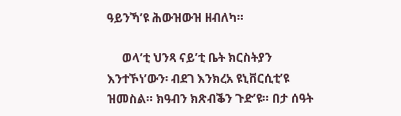ዓይንኻ’ዩ ሕውዝውዝ ዘብለካ።

     ወላ’ቲ ህንጻ ናይ’ቲ ቤት ክርስትያን እንተኾነ’ውን፡ ብደገ እንክረአ ዩኒቨርሲቲ’ዩ ዝመስል። ክዓብን ክጽብቕን ጉድ’ዩ። በታ ሰዓት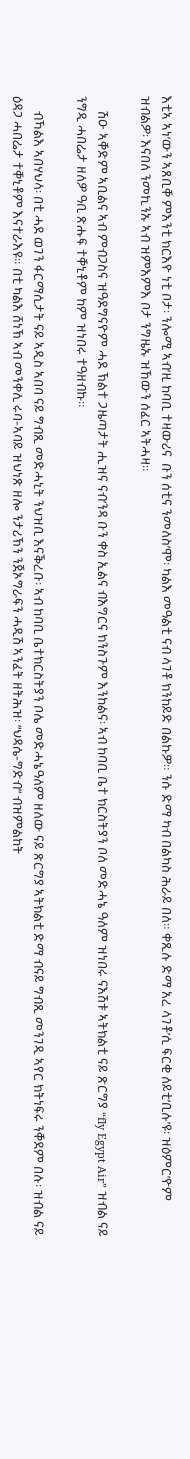እቲኣ ኣነ’ውን ኣጸቢቐ ምእንቲ ክርእዮ ነቲ ቦታ፡ ንሎሚ ኣብ’ዚ ከባቢ ተዛውሪና  ቡን ሰቲና ንመለስ’ሞ፡ ካልእ መዓልቲ ናብ ላገቶ ክንከይድ በልኩዎ። ንሱ ድማ ካብ በልካስ ሕራይ በለ። ቀጺሉ ድማ አረ ላገቶ’ሲ ፍርቂ ለይቲ’ቢሉ’ዩ፡ ዝዕምር’ዮም ዝብልዎ፡ እናበለ ንመኪንኡ ኣብ ዝምእምእ ቦታ ንግዜኡ ዝኸውን ሰፈር ኣትሓዛ።

     ሽዑ ኣቐድም ኣቢልና ኣብ ምብጋስና ዝዓደግናዮም ሓደ ኽልተ ጋዜጣታት ሒዝና ናብ’ንዳ ቡን ቀስ ኢልና ብእግርና ክንስጉም እንከልና፡ ኣብ ከባቢ ቤተ ክርስትያን ቦለ መድሓኔ ዓለም ዝነበሩ ናእሽቱ ኣትክልቲ ናይ ጽርግያ “fly Egypt Air” ዝብል ናይ ንግዲ ሓበሬታ ዘለዎ ዓቢ ጽሑፍ ተቐኒቶም ከም ዝነበሩ ተዓዘብኩ።

     ብኻልእ ኣበሃህላ፡ በቲ ሓደ ወገን ፋርማሲታት ናይ ኣዲስ ኣበባ ናይ ግብጺ መድሓኒት ንህዝቢ እናቕረቡ፡ ኣብ ከባቢ ቤተክርስትያን ቦሌ መድሓኔዓለም ዘለው ናይ ጽርግያ ኣትክልቲ ድማ ብናይ ግብጺ መንገዲ ኣየር ክትነፍሩ ንቐደም በሉ፡ ዝብል ናይ ዕዳጋ ሓበሬታ ተቐኒቶም እናተራእዩ። በቲ ካልእ ሸነኽ ኣብ መንቀሊ ሩባ-ኣባይ ዝህነጽ ዘሎ ንታሪኽን ንጀኦግራፍን ሓዲሽ ኣንፈት ዘትሕዝ፡ “ህዳሴ-ግድብ” ብዝምልከት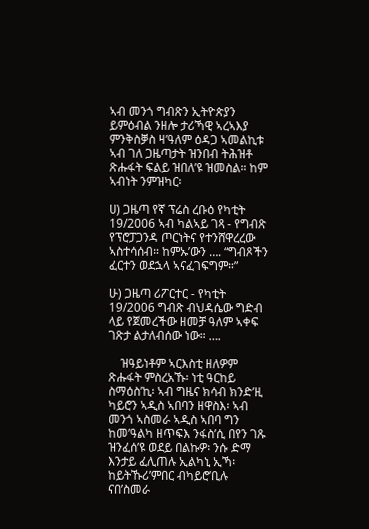ኣብ መንጎ ግብጽን ኢትዮጵያን ይምዕብል ንዘሎ ታሪኻዊ ኣረኣእያ ምንቅስቓስ ዛ’ዓለም ዕዳጋ ኣመልኪቱ ኣብ ገለ ጋዜጣታት ዝንበብ ትሕዝቶ ጽሑፋት ፍልይ ዝበለ’ዩ ዝመስል። ከም ኣብነት ንምዝካር፡

ሀ) ጋዜጣ የኛ ፕሬስ ረቡዕ የካቲት 19/2006 ኣብ ካልኣይ ገጻ - የግብጽ የፕሮፓጋንዳ ጦርነትና የተንሸዋረረው ኣስተሳሰብ። ከምኡ’ውን …. “ግብጾችን ፈርተን ወደኋላ ኣናፈገፍግም።”

ሁ) ጋዜጣ ሪፖርተር - የካቲት 19/2006 ግብጽ ብህዳሴው ግድብ ላይ የጀመረችው ዘመቻ ዓለም ኣቀፍ ገጽታ ልታለብሰው ነው። ….

    ዝዓይነቶም ኣርእስቲ ዘለዎም ጽሑፋት ምስረአኹ፡ ነቲ ዓርከይ ስማዕስ’ኪ፡ ኣብ ግዜና ክሳብ ክንድ’ዚ ካይሮን ኣዲስ ኣበባን ዘዋስእ፡ ኣብ መንጎ ኣስመራ ኣዲስ ኣበባ ግን ከመ’ዓልካ ዘጥፍእ ንፋስ’ሲ በየን ገጹ ዝንፈሰ’ዩ ወደይ በልኩዎ፡ ንሱ ድማ እንታይ ፈሊጠሉ ኢልካኒ ኢኻ፡ ከይትኹሪ’ምበር ብካይሮ’ቢሉ ናበ’ስመራ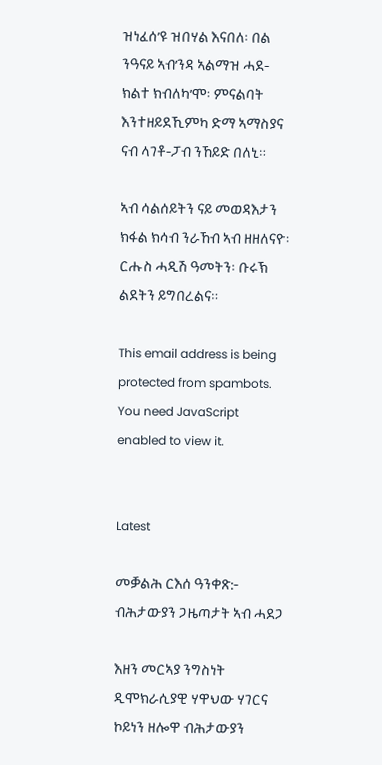ዝነፈሰ’ዩ ዝበሃል እናበለ፡ በል ንዓናይ ኣብ’ንዳ ኣልማዝ ሓደ-ክልተ ክብለካ’ሞ፡ ምናልባት እንተዘይደኺምካ ድማ ኣማስያና ናብ ላገቶ-ፓብ ንኸይድ በለኒ።

ኣብ ሳልሰይትን ናይ መወዳእታን ክፋል ክሳብ ንራኸብ ኣብ ዘዘለናዮ፡ ርሑስ ሓዲሽ ዓመትን፡ ቡሩኽ ልደትን ይግበረልና።

This email address is being protected from spambots. You need JavaScript enabled to view it.


Latest

መቓልሕ ርእሰ ዓንቀጽ:- ብሕታውያን ጋዜጣታት ኣብ ሓደጋ

እዘን መርኣያ ንግስነት ዲሞክራሲያዊ ሃዋህው ሃገርና ኮይነን ዘሎዋ ብሕታውያን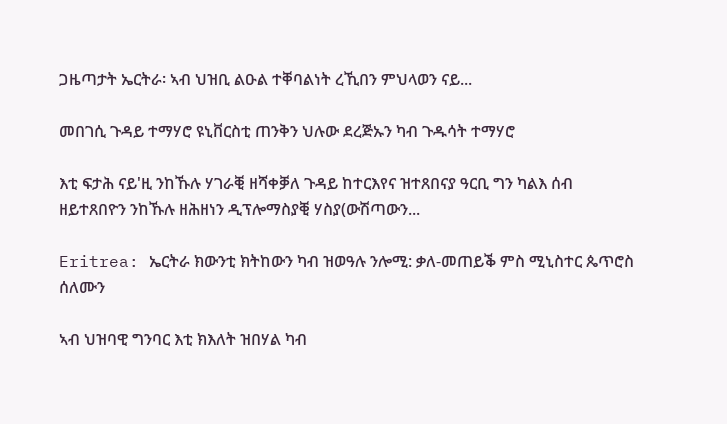ጋዜጣታት ኤርትራ፡ ኣብ ህዝቢ ልዑል ተቐባልነት ረኺበን ምህላወን ናይ...

መበገሲ ጉዳይ ተማሃሮ ዩኒቨርስቲ ጠንቅን ህሉው ደረጅኡን ካብ ጉዱሳት ተማሃሮ

እቲ ፍታሕ ናይ'ዚ ንከኹሉ ሃገራቒ ዘሻቀቓለ ጉዳይ ከተርእየና ዝተጸበናያ ዓርቢ ግን ካልእ ሰብ ዘይተጸበዮን ንከኹሉ ዘሕዘነን ዲፕሎማስያቒ ሃስያ(ውሽጣውን...

Eritrea: ኤርትራ ክውንቲ ክትከውን ካብ ዝወዓሉ ንሎሚ: ቃለ-መጠይቕ ምስ ሚኒስተር ጴጥሮስ ሰለሙን

ኣብ ህዝባዊ ግንባር እቲ ክእለት ዝበሃል ካብ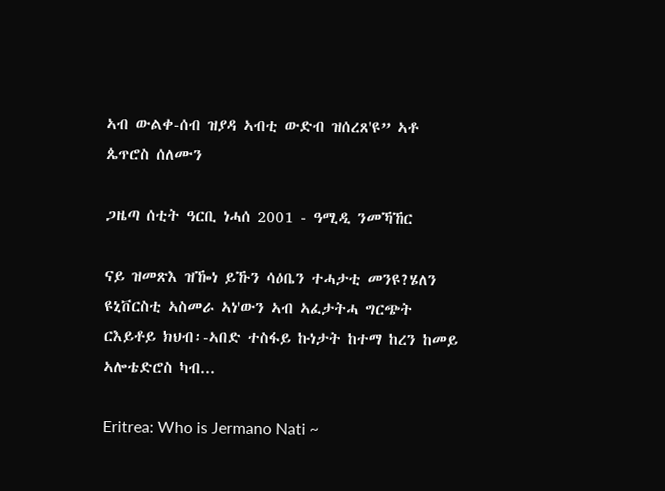ኣብ ውልቀ-ሰብ ዝያዳ ኣብቲ ውድብ ዝሰረጸ'ዩ” ኣቶ ጴጥሮስ ሰለሙን

ጋዜጣ ሰቲት ዓርቢ ነሓሰ 2001 - ዓሚዲ ንመኻኸር

ናይ ዝመጽእ ዝዀነ ይኹን ሳዕቤን ተሓታቲ መንዩ?ሄለን ዩኒቨርስቲ ኣስመራ ኣነ'ውን ኣብ ኣፈታትሓ ግርጭት ርእይቶይ ክህብ፡-ኣበድ ተስፋይ ኩነታት ከተማ ከረን ከመይ ኣሎቴድሮስ ካብ...

Eritrea: Who is Jermano Nati ~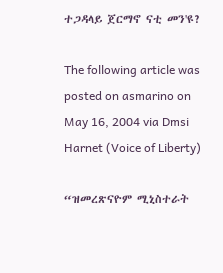ተጋዳላይ ጀርማኖ ናቲ መን'ዩ?

The following article was posted on asmarino on May 16, 2004 via Dmsi Harnet (Voice of Liberty)

“ዝመረጽናዮም ሚኒስተራት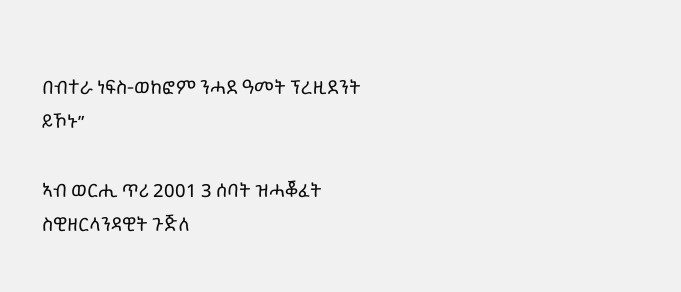በብተራ ነፍስ-ወከፎም ንሓደ ዓመት ፕረዚደንት ይኾኑ”

ኣብ ወርሒ ጥሪ 2001 3 ሰባት ዝሓቖፈት ስዊዘርላንዳዊት ጉጅለ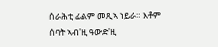ሰራሕቲ ፊልም መጺኣ ነይራ። እቶም ሰባት ኣብ'ዚ ዓውድ'ዚ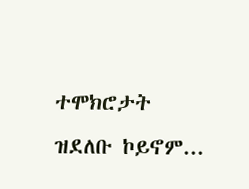ተሞክሮታት ዝደለቡ ኮይኖም...